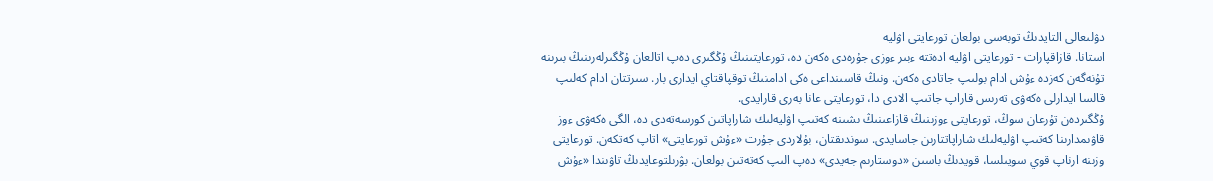دۋلىعالى التايدىڭ توبەسى بولعان تورعايتى اۋليە
استانا. قازاقپارات - تورعايتى اۋليە ادەتتە ءبىر ءوزى جۇرەدى ەكەن دە، تورعايتىنىڭ ۇڭگىرى دەپ اتالعان ۇڭگىرلەرىنىڭ بىرىنە تۇنەگەن كەزدە ءۇش ادام بولىپ جاتادى ەكەن. ونىڭ قاسىنداعى ەكى ادامنىڭ توقپاقتاي ايدارى بار. سىرتتان ادام كەلىپ قالسا ايدارلى ەكەۋى تەرىس قاراپ جاتىپ الادى دا، تورعايتى عانا بەرى قارايدى.
ۇڭگىردەن تۇرعان سوڭ، تورعايتى ءوزىنىڭ قازاعىنىڭ ىشىنە كەتىپ اۋليەلىك شاراپاتىن كورسەتەدى دە، الگى ەكەۋى ءوز قاۋىمدارىنا كەتىپ اۋليەلىك شاراپاتتارىن جاسايدى. سوندىقتان، بۇلاردى جۇرت «ءۇش تورعايتى» اتاپ كەتكەن. تورعايتى وزىنە ارناپ قوي سويىلسا، قويدىڭ باسىن «دوستارىم جەيدى» دەپ الىپ كەتەتىن بولعان. بۋرىلتوعايدىڭ تاۋىندا «ءۇش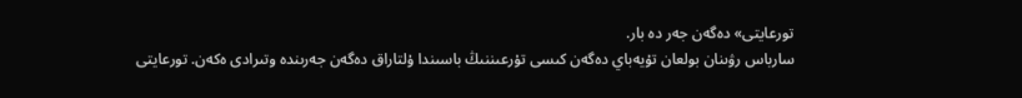تورعايتى» دەگەن جەر دە بار.
سارباس رۋىنان بولعان تۇيەباي دەگەن كىسى تۇرعىننىڭ باسىندا ۇلتاراق دەگەن جەرىندە وتىرادى ەكەن. تورعايتى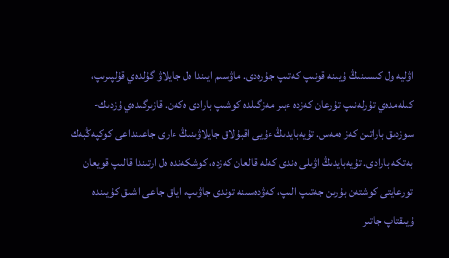اۋليە ول كىسىنىڭ ۇيىنە قونىپ كەتىپ جۇرەدى. ماۋسىم ايىندا ەل جايلاۋ گۇلدەي قۇلپىرىپ، كىلەمدەي تۇرلەنىپ تۇرعان كەزدە ءبىر مەزگىلدە كوشىپ بارادى ەكەن. قازىرگىدەي ۇزدىك- سوزدىق باراتىن كەز ەمەس. تۇيەبايدىڭ ءۇيى اقبۇلاق جايلاۋىنىڭ ءارى جاعىنداعى كوكپەڭبەك بەتكە بارادى. تۇيەبايدىڭ اۋىلى ەندى كەلە قالعان كەزدە، كوشكەندە ەل ارتىندا قالىپ قويعان تورعايتى كوشتەن بۇرىن جەتىپ الىپ، كەۋدەسىنە توندى جاۋىپ، اياق جاعى اشىق كۇيىندە ۇيىقتاپ جاتىر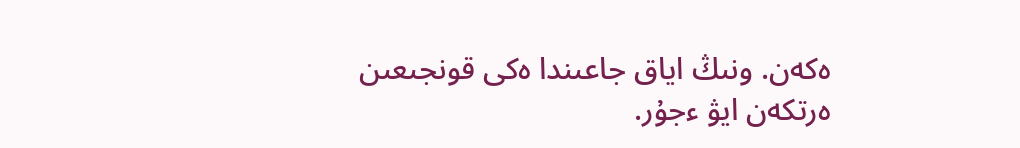ەكەن. ونىڭ اياق جاعىندا ەكى قونجىعىن ەرتكەن ايۋ ءجۇر.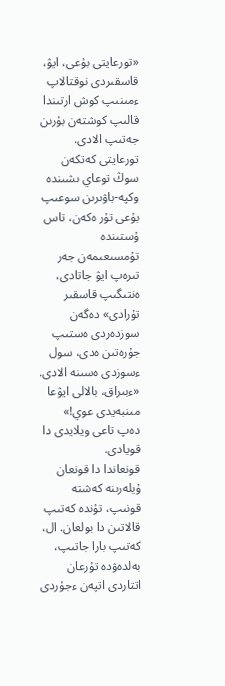«تورعايتى بۇعى، ايۋ، قاسقىردى نوقتالاپ ءمىنىپ كوش ارتىندا قالىپ كوشتەن بۇرىن جەتىپ الادى. تورعايتى كەتكەن سوڭ توعاي ىشىندە وكپە-باۋىرىن سوعىپ بۇعى تۇر ەكەن، تاس ۇستىندە تۇمسىعىمەن جەر تىرەپ ايۋ جاتادى، ەنتىگىپ قاسقىر تۇرادى» دەگەن سوزدەردى ەستىپ جۇرەتىن ەدى، سول ءسوزدى ەسىنە الادى. «ءبىراق، بالالى ايۋعا مىنبەيدى عوي!» دەپ تاعى ويلايدى دا قويادى.
قونعاندا دا قونعان ۇيلەرىنە كەشتە قونىپ، تۇندە كەتىپ قالاتىن دا بولعان. ال، كەتىپ بارا جاتىپ، بەلدەۋدە تۇرعان اتتاردى اتپەن ءجۇردى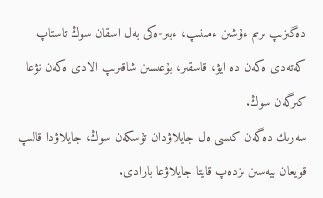دەگىزىپ ىرىم ءۇشىن ءمىنىپ، ءبىر-ەكى بەل اسقان سوڭ تاستاپ كەتەدى ەكەن دە ايۋ، قاسقىر، بۇعىسىن شاقىرىپ الادى ەكەن نۋعا كىرگەن سوڭ.
سەرىك دەگەن كىسى ەل جايلاۋدان تۇسكەن سوڭ، جايلاۋدا قالىپ قويعان بيەسىن ىزدەپ قايتا جايلاۋعا بارادى.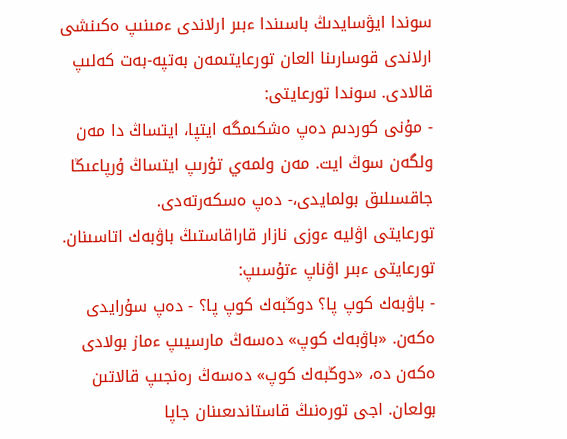سوندا ايۋسايدىڭ باسىندا ءبىر ارلاندى ءمىنىپ ەكىنشى ارلاندى قوسارىنا العان تورعايتىمەن بەتپە-بەت كەلىپ قالادى. سوندا تورعايتى:
- مۇنى كوردىم دەپ ەشكىمگە ايتپا، ايتساڭ دا مەن ولگەن سوڭ ايت. مەن ولمەي تۇرىپ ايتساڭ ۇرپاعىڭا جاقسىلىق بولمايدى،- دەپ ەسكەرتەدى.
تورعايتى اۋليە ءوزى نازار قاراقاستىڭ باۋبەك اتاسىنان. تورعايتى ءبىر اۋناپ ءتۇسىپ:
- باۋبەك كوپ پا؟ دوڭبەك كوپ پا؟ - دەپ سۇرايدى ەكەن. «باۋبەك كوپ» دەسەڭ مارسيىپ ءماز بولادى ەكەن دە، «دوڭبەك كوپ» دەسەڭ رەنجىپ قالاتىن بولعان. اجى تورەنىڭ قاستاندىعىنان جاپا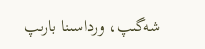شەگىپ، ورداسىنا بارىپ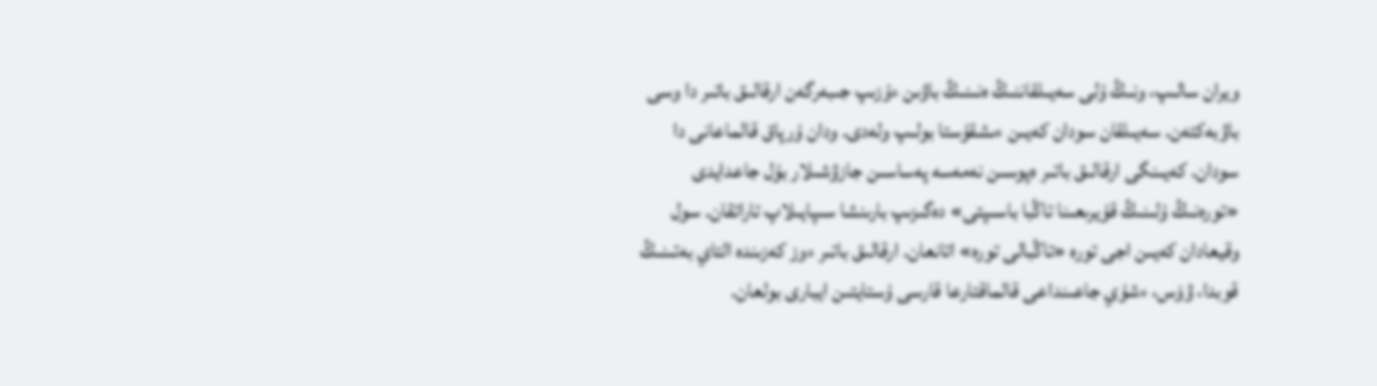ويران سالىپ، ونىڭ ۇلى سەيىلقاننىڭ ەنىنىڭ باۋىن ءۇزىپ جىبەرگەن ارقالىق باتىر دا وسى باۋبەكتەن. سەيىلقان سودان كەيىن ءىشقۇستا بولىپ ولەدى. ودان ۇرپاق قالماعانى دا سودان. كەيىنگى ارقالىق باتىر ەپوسىن نەمەسە پەساسىن جازۋشىلار بۇل جاعدايدى «تورەنىڭ ۇلىنىڭ قۇيرىعىنا تاڭبا باسىپتى» دەگىزىپ بارىنشا سىپايىلاپ تاراتقان. سول وقيعادان كەيىن اجى تورە «تاڭبالى تورە» اتانعان. ارقالىق باتىر ءوز كەزىندە التاي بەتىنىڭ قوبدا، ۋۆس، ءشۇي جاعىنداعى قالماقتارعا قارسى ۇستايتىن ايبارى بولعان.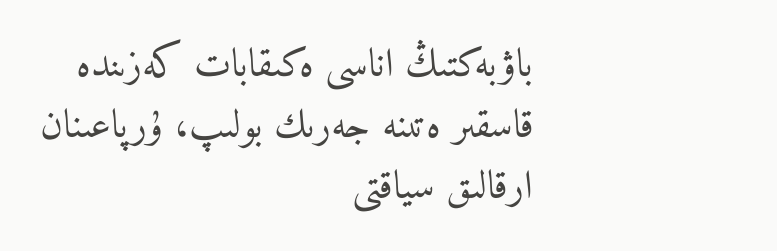باۋبەكتىڭ اناسى ەكىقابات كەزىندە قاسقىر ەتىنە جەرىك بولىپ، ۇرپاعىنان ارقالىق سياقتى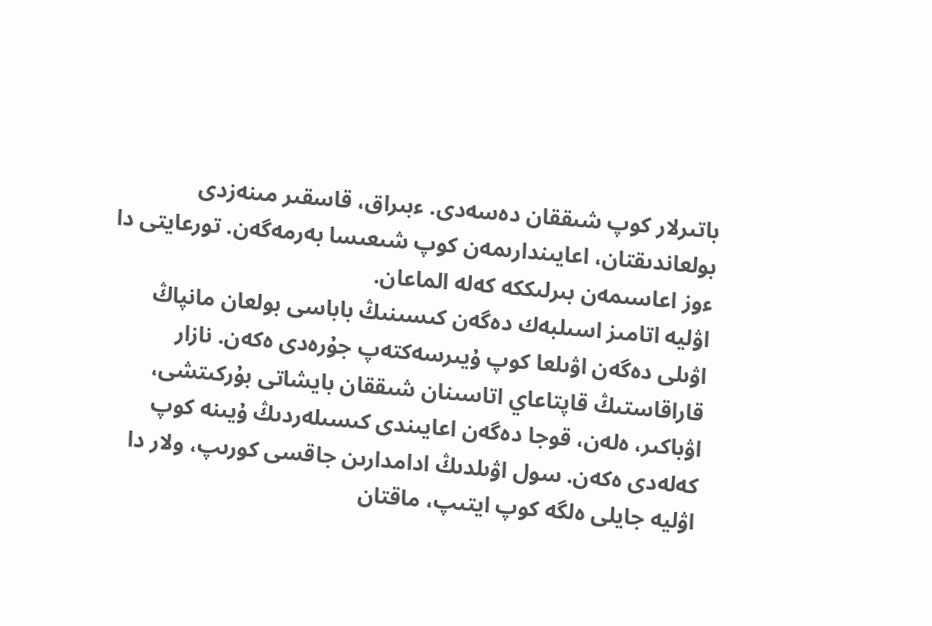باتىرلار كوپ شىققان دەسەدى. ءبىراق، قاسقىر مىنەزدى بولعاندىقتان، اعايىندارىمەن كوپ شىعىسا بەرمەگەن. تورعايتى دا ءوز اعاسىمەن بىرلىككە كەلە الماعان.
اۋليە اتامىز اسىلبەك دەگەن كىسىنىڭ باباسى بولعان مانپاڭ اۋىلى دەگەن اۋىلعا كوپ ۇيىرسەكتەپ جۇرەدى ەكەن. نازار قاراقاستىڭ قاپتاعاي اتاسىنان شىققان بايشاتى بۇركىتشى، اۋباكىر، ەلەن، قوجا دەگەن اعايىندى كىسىلەردىڭ ۇيىنە كوپ كەلەدى ەكەن. سول اۋىلدىڭ ادامدارىن جاقسى كورىپ، ولار دا اۋليە جايلى ەلگە كوپ ايتىپ، ماقتان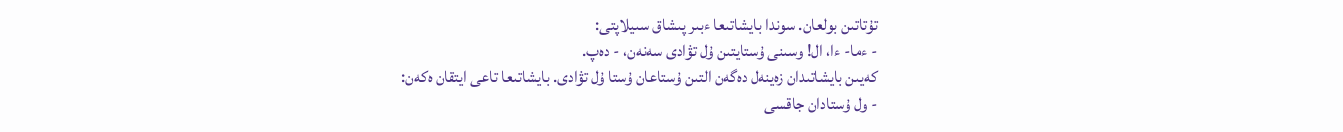تۇتاتىن بولعان. سوندا بايشاتىعا ءبىر پىشاق سىيلاپتى:
- ءما- ءا، ال! وسىنى ۇستايتىن ۇل تۋادى سەنەن، - دەپ.
كەيىن بايشاتىدان زەينەل دەگەن التىن ۇستاعان ۇستا ۇل تۋادى. بايشاتىعا تاعى ايتقان ەكەن:
- ول ۇستادان جاقسى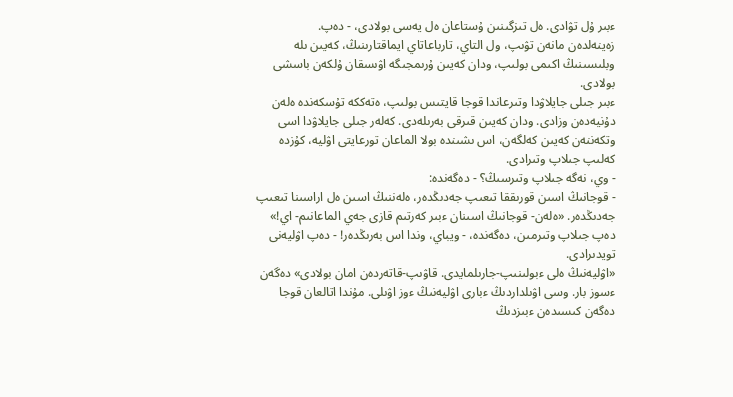ءبىر ۇل تۋادى. ەل تىزگىنىن ۇستاعان ەل يەسى بولادى، - دەپ.
زەينەلدەن مانەن تۋىپ، ول التاي، تارباعاتاي ايماقتارىنىڭ، كەيىن ىلە وبلىسىنىڭ اكىمى بولىپ، ودان كەيىن ۇرىمجىگە اۋىسقان ۇلكەن باسشى بولادى.
ءبىر جىلى جايلاۋدا وتىرعاندا قوجا قايتىس بولىپ، ەتەككە تۇسكەندە ەلەن دۇنيەدەن وزادى. ودان كەيىن قىرقى بەرىلەدى. كەلەر جىلى جايلاۋدا اسى وتكەننەن كەيىن كەلگەن، اس ىشىندە بولا الماعان تورعايتى اۋليە، كۇزدە كەلىپ جىلاپ وتىرادى.
- وي، نەگە جىلاپ وتىرسىڭ؟ - دەگەندە:
- قوجانىڭ اسىن قورىققا تىعىپ جەدىڭدەر، ەلەننىڭ اسىن ەل اراسىنا تىعىپ جەدىڭدەر. «ەلەن- قوجانىڭ اسىنان ءبىر كەرتىم قازى جەي الماعانىم- اي!» دەپ جىلاپ وتىرمىن، دەگەندە، - ويباي، وندا اس بەرىڭدەر! - دەپ اۋليەنى تويدىرادى.
«اۋليەنىڭ ەلى ءبولىنىپ-جارىلمايدى. قاۋىپ-قاتەردەن امان بولادى» دەگەن ءسوز بار. وسى اۋىلداردىڭ ءبارى اۋليەنىڭ ءوز اۋىلى. مۇندا اتالعان قوجا دەگەن كىسىدەن ءبىزدىڭ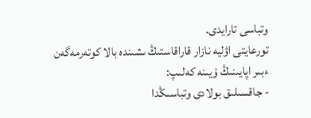وتباسى تارايدى.
تورعايتى اۋليە نازار قاراقاستىڭ ىشىندە بالا كوتەرمەگەن ءبىر اپايىنىڭ ۇيىنە كەلىپ:
- جاقسىلىق بولادى وتباسىڭدا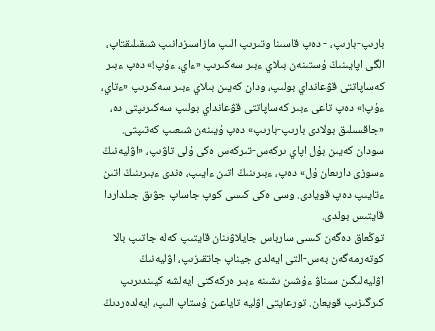بارىپ-بارىپ، - دەپ قاسىنا وتىرىپ الىپ مازاسىزدانىپ شىقىلىقتاپ، الگى اپايىنىڭ ۇستىنەن بىلاي ءبىر سەكىرىپ «ءاي، ءۇپ!» دەپ ءبىر كەساپاتتى قۋعانداي بولىپ، ودان كەيىن بىلاي ءبىر سەكىرىپ «ءتاي، ءۇپ!» دەپ تاعى ءبىر كەساپاتتى قۋعانداي بولىپ سەكىرىپتى دە، «جاقسىلىق بولادى بارىپ-بارىپ» دەپ ۇيىنەن شىعىپ كەتىپتى. سودان كەيىن بۇل اپاي ىركەس-تىركەس ەكى ۇلى تاۋىپ، «اۋليەنىڭ ءسوزى دارىعان ۇل» دەپ، ءبىرىنىڭ اتىن ءايىپ، ەندى ءبىرىنىڭ اتىن ءتايىپ دەپ قويادى. وسى ەكى كىسى كوپ جاساپ جۋىق جىلداردا قايتىس بولدى.
توڭعاق دەگەن كىسى سارباس جايلاۋىنان قايتىپ كەلە جاتىپ بالا كوتەرمەگەن بەس-التى ايەلدى جيناپ جاتقىزىپ، اۋليەنىڭ اۋليەلىگىن سىناۋ ءۇشىن ىشىنە ءبىر ەركەكتى ايەلشە كيىندىرىپ كىرگىزىپ قويعان. تورعايتى اۋليە تاياعىن ۇستاپ الىپ، ايەلدەردىڭ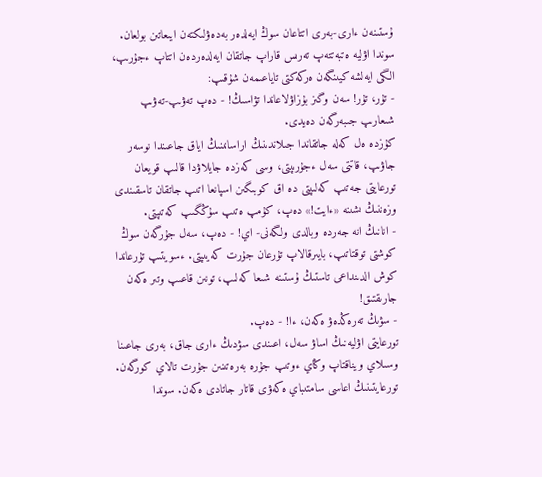ۇستىنەن ءارى-بەرى اتتاعان سوڭ ايەلدەر بەدەۋلىكتەن ايىعاتىن بولعان. سوندا اۋليە ەتبەتتەپ تەرىس قاراپ جاتقان ايەلدەردەن اتتاپ ءجۇرىپ، الگى ايەلشە كيىنگەن ەركەكتى تاياعىمەن شۇقىپ:
- تۇر، تۇر! سەن وگىز بۇزاۋلاعاندا تۋاسىڭ! - دەپ تەۋىپ-تەۋىپ شىعارىپ جىبەرگەن دەيدى.
كۇزدە ەل كەلە جاتقاندا جىلاندىنىڭ اراسانىنىڭ اياق جاعىندا نوسەر جاۋىپ، قاتتى سەل ءجۇرىپتى، وسى كەزدە جايلاۋدا قالىپ قويعان تورعايتى جەتىپ كەلىپتى دە اق كوبىگىن اسپانعا اتىپ جاتقان تاسقىندى وزەننىڭ ىشىنە «ءايت!» دەپ، كۇمپ ەتىپ سۇڭگىپ كەتىپتى.
- انانىڭ انە جەردە وبالدى ولگەنى- اي! - دەپ، سەل جۇرگەن سوڭ كوشتى توقتاتىپ، بايىرقالاپ تۇرعان جۇرت كەيىپتى. ءسويتىپ تۇرعاندا كوش الدىنداعى تاستىڭ ۇستىنە شىعا كەلىپ، تونىن قاعىپ وتىر ەكەن جارىقتىق!
- سۋىڭ تەرەڭدەۋ ەكەن، ءا! - دەپ.
تورعايتى اۋليەنىڭ اساۋ سەل، اعىندى سۋدىڭ ءارى جاق، بەرى جاعىنا وسىلاي ويناقتاپ وڭاي ءوتىپ جۇرە بەرەتىنىن جۇرت تالاي كورگەن.
تورعايتىنىڭ اعاسى سامتىباي ەكەۋى قاتار جاتادى ەكەن. سوندا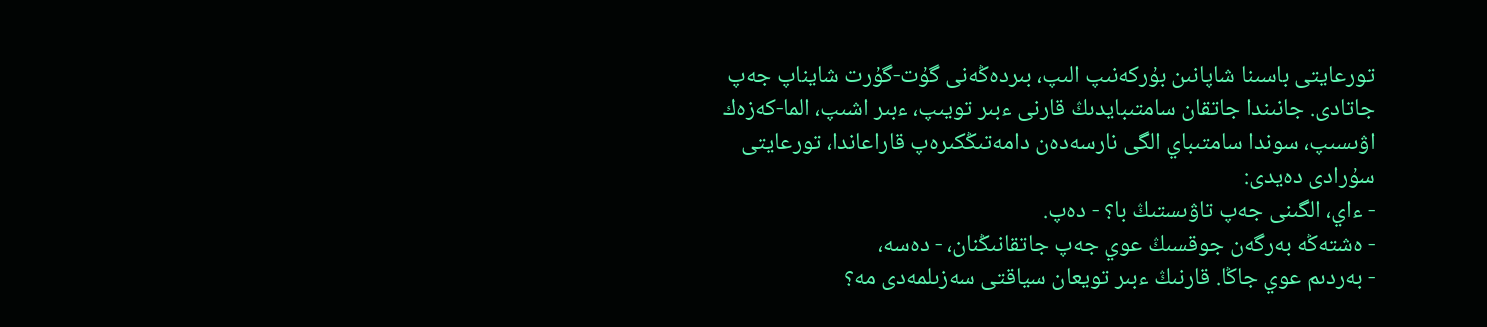تورعايتى باسىنا شاپانىن بۇركەنىپ الىپ، بىردەڭەنى گۇت-گۇرت شايناپ جەپ جاتادى. جانىندا جاتقان سامتىبايدىڭ قارنى ءبىر تويىپ، ءبىر اشىپ، الما-كەزەك اۋىسىپ، سوندا سامتىباي الگى نارسەدەن دامەتىڭكىرەپ قاراعاندا، تورعايتى سۇرادى دەيدى:
- ءاي، الگىنى جەپ تاۋىستىڭ با؟ - دەپ.
- ەشتەڭە بەرگەن جوقسىڭ عوي جەپ جاتقانىڭنان، - دەسە،
- بەردىم عوي جاڭا. قارنىڭ ءبىر تويعان سياقتى سەزىلمەدى مە؟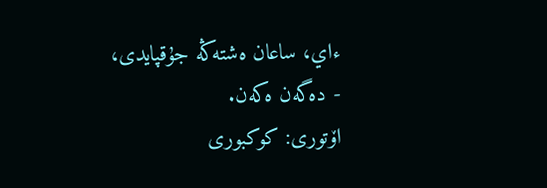ءاي، ساعان ەشتەڭە جۇقپايدى، - دەگەن ەكەن.
اۆتورى: كوكبورى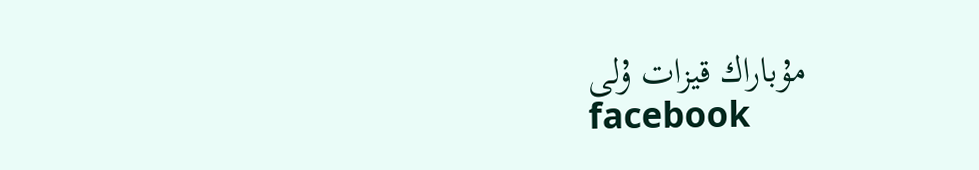مۇباراك قيزات ۇلى
facebook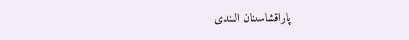پاراقشاسىنان الىندى